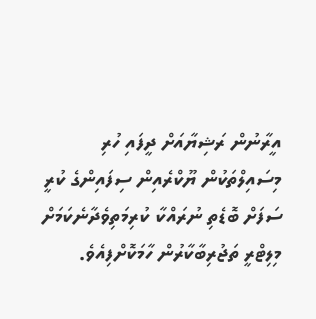އީރާނުން ރަޝިޔާއަށް ދީފައި ހުރި މިސައިލްތަކުން ޔޫކްރެއިން ސިފައިންގެ ކުރީ ސަފަށް ބޮޑެތި ނުރައްކާ ކުރިމަތިވެދާނެކަމަށް މިލިޓްރީ ތަޖުރިބާކާރުން ހާމަކޮށްފިއެވެ.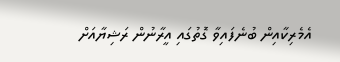އެމެރިކާއިން ބުނެފައިވާ ގޮތުގައި އީރާނުން ރަޝިޔާއަށް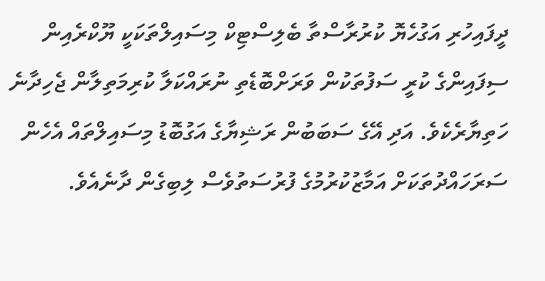ދީފައިހުރި އަގުހެޔޮ ކުރުރާސްތާ ބެލިސްޓިކް މިސައިލްތަކަކީ ޔޫކްރެއިން ސިފައިންގެ ކުރީ ސަފުތަކުން ވަރަށްބޮޑެތި ނުރައްކަލާ ކުރިމަތިލާން ޖެހިދާނެ ހަތިޔާރެކެވެ. އަދި އޭގެ ސަބަބުން ރަޝިޔާގެ އަގުބޮޑު މިސައިލްތައް އެހެން ސަރަހައްދުތަކަށް އަމާޒުކުރުމުގެ ފުރުސަތުވެސް ލިބިގެން ދާނެއެވެ.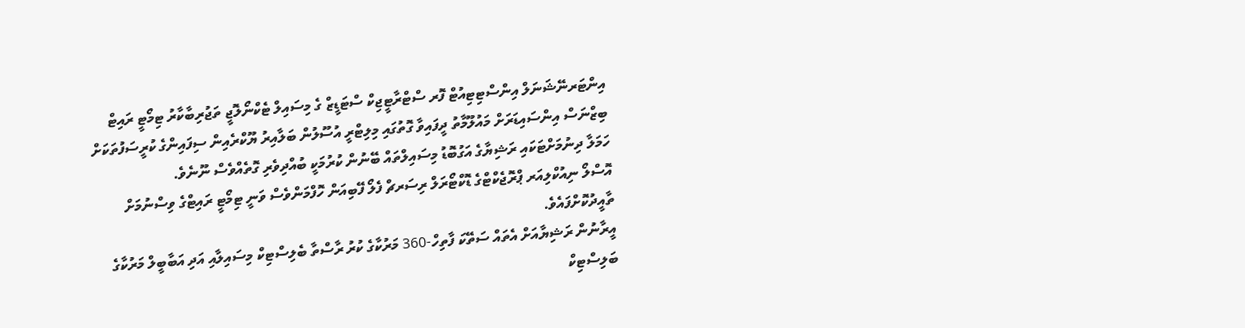އިންޓަރނޭޝަނަލް އިންސްޓިޓިއުޓް ފޮރ ސްޓްރާޓީޖިކް ސްޓަޑީޒް ގެ މިސައިލް ޓެކްނޯލޮޖީ ތަޖުރިބާކާރު ޓިމޯޓީ ރައިޓް ބިޒްނަސް އިންސައިޑަރަށް މައުލޫމާތު ދީފައިވާ ގޮތުގައި މިލިޓްރީ އުސޫލުން ބަލާއިރު ޔޫކްރެއިން ސިފައިންގެ ކުރީސަފުތަކަށް ހަމަލާ ދިނުމަށްޓަކައި ރަޝިޔާގެ އަގުބޮޑު މިސައިލްތައް ބޭނުން ކުރުމަކީ ބުއްދިވެރި ގޮތެއްވެސް ނޫނެވެ.
އޮސްލޯ ނިއުކްލިއަރ ޕްރޮޖެކްޓްގެ ޑޮކްޓޯރަލް ރިސަރޗް ފެލޯ ފޭބިއަން ހޮފްމަންވެސް ވަނީ ޓިމޯޓީ ރައިޓްގެ ވިސްނުމަށް ތާއީދުކޮށްފައެވެ.
އީރާނުން ރަޝިޔާއަށް އެތައް ސަތޭކަ ފާތިހް-360 މަރުކާގެ ކުރު ރާސްތާ ބެލިސްޓިކް މިސައިލާއި އަދި އަބާބީލް މަރުކާގެ ބަލިސްޓިކް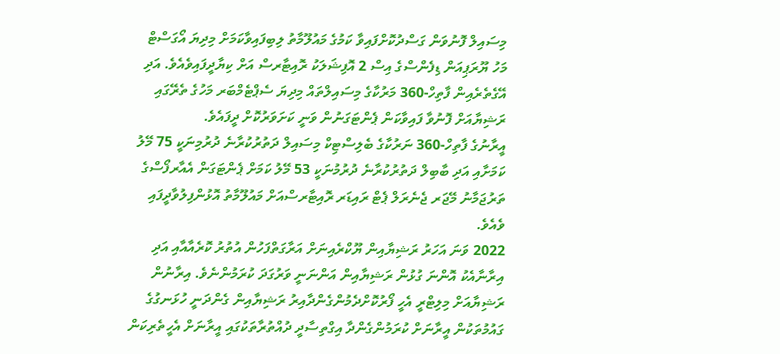މިސައިލް ފޮނުވަން ގަސްދުކޮށްފައިވާ ކަމުގެ މައުލޫމާތު ލިބިފައިވާކަމަށް މިދިޔަ އޯގަސްޓް މަހު ޔޫރަޕިއަން ޑިފެންސްގެ އިސް 2 އޮފިޝަލަކު ރޮއިޓާރސް އަށް ކިޔާދީފައިވެއެވެ. އަދި އޭގެތެރެއިން ފާތިހް-360 މަރުކާގެ މިސައިލްތައް މިދިޔަ ސެޕްޓެމްބަރ މަހުގެ ތެރޭގައި ރަޝިޔާއަށް ފޮނުވާ ފައިވާކަން ޕެންޓަގަނުން ވަނީ ކަށަވަރުކޮށް ދީފައެވެ.
އީރާނުގެ ފާތިހް-360 ނަރުކާގެ ބެލިސްޓިކް މިސައިލް ދަތުރުކުރާނެ ދުރުމިނަކީ 75 މޭލު ކަމަށާއި އަދި ބާބިލް ދަތުރުކުރާނެ ދުރުމުނަކީ 53 މޭލު ކަމަށް ޕެންޓަގަން އެއާރފޯސްގެ ތަރުޖަމާނު މޭޖަރ ޖެނެރަލް ޕެޓް ރައިޑަރ ރޮއިޓާރސްއަށް މައުލޫމާތު އޮޅުންފިލުވާދީފައި ވެއެވެ.
2022 ވަނަ އަހަރު ރަޝިޔާއިން ޔޫކްރެއިނަށް އަރާގަތްފަހުން އުތުރު ކޮރެއާއާއި އަދި އިރާނާއެކު އޮންނަ ގުޅުން ރަޝިޔާއިން އަންނަނީ ވަރުގަދަ ކުރަމުންނެވެ. އިރާނުން ރަޝިޔާއަށް މިލިޓްރީ އެހީ ފޯރުކޮށްދެމުންގެންދާއިރު ރަޝިޔާއިން ގެންދަނީ ހުޅަނގުގެ ގައުމުތަކުން އީރާނަށް ކުރަމުންގެންދާ އިގްތިސާދީ ދުއްތުރާތަކުގައި އީރާނަށް އެހީތެރިކަން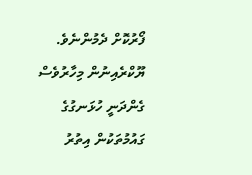ފޯރުކޮށް ދެމުންނެވެ.
ޔޫކްރެއިނުން މިހާރުވެސް ގެންދަނީ ހުޅަނގުގެ ގައުމުތަކުން އިތުރު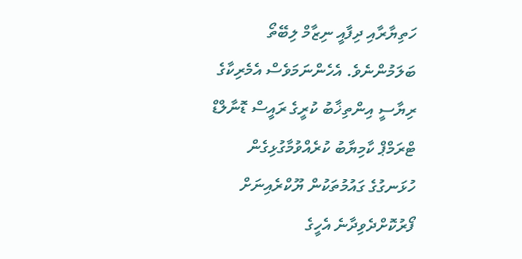ހަތިޔާރާއި ދިފާއީ ނިޒާމް ލިބޭތޯ ބަލަމުންނެވެ. އެހެންނަމަވެސް އެމެރިކާގެ ރިޔާސީ އިންތިޚާބު ކުރީގެ ރައީސް ޑޮނާލްޑް ޓްރަމްޕް ކާމިޔާބު ކުރެއްވުމާގުޅިގެން ހުޅަނގުގެ ގައުމުތަކުން ޔޫކްރެއިނަށް ފޯރުކޮށްދެވިދާނެ އެހީގެ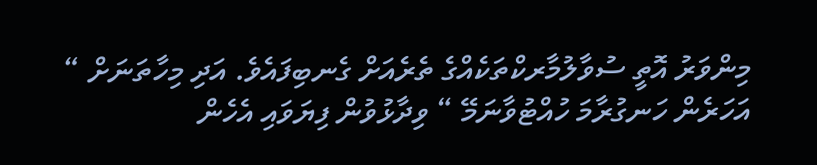މިންވަރު އޮތީ ސުވާލުމާރކްތަކެއްގެ ތެރެއަށް ގެނބިފައެވެ. އަދި މިހާތަނަށް “ އަހަރެން ހަނގުރާމަ ހުއްޓުވާނަމޭ “ ވިދާޅުވުން ފިޔަވައި އެހެން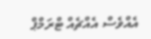އެއްވެސް އެއްޗެއް ޓްރަމްޕް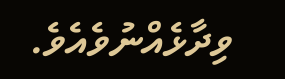ވިދާޅެއްނުވެއެވެ.